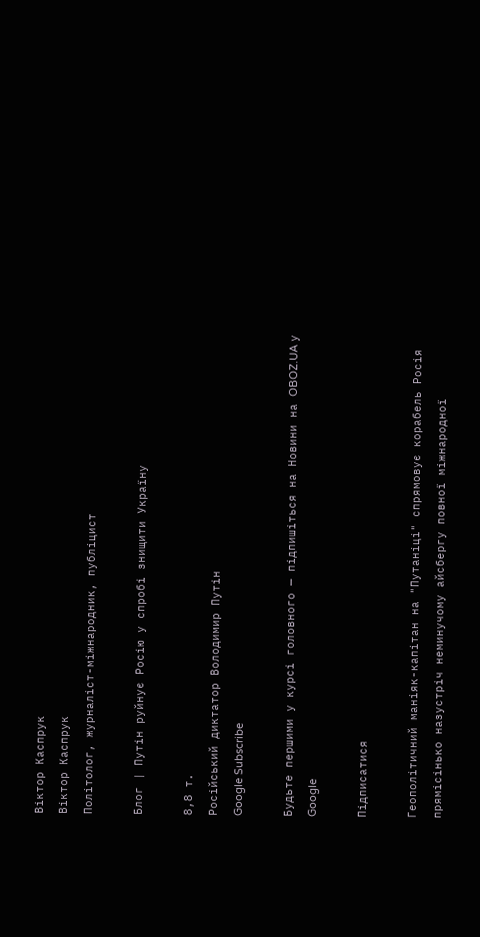Віктор Каспрук
Віктор Каспрук
Політолог, журналіст-міжнародник, публіцист

Блог | Путін руйнує Росію у спробі знищити Україну

8,8 т.
Російський диктатор Володимир Путін
Google Subscribe

Будьте першими у курсі головного — підпишіться на Новини на OBOZ.UA у Google

Підписатися

Геополітичний маніяк-капітан на "Путаніці" спрямовує корабель Росія прямісінько назустріч неминучому айсбергу повної міжнародної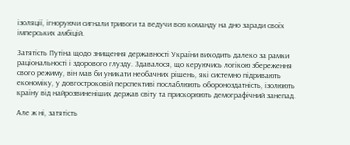ізоляції, ігноруючи сигнали тривоги та ведучи всю команду на дно заради своїх імперських амбіцій.

Затятість Путіна щодо знищення державності України виходить далеко за рамки раціональності і здорового глузду. Здавалося, що керуючись логікою збереження свого режиму, він мав би уникати необачних рішень, які системно підривають економіку, у довгостроковій перспективі послаблюють обороноздатність, ізолюють країну від найрозвиненіших держав світу та прискорюють демографічний занепад.

Але ж ні, затятість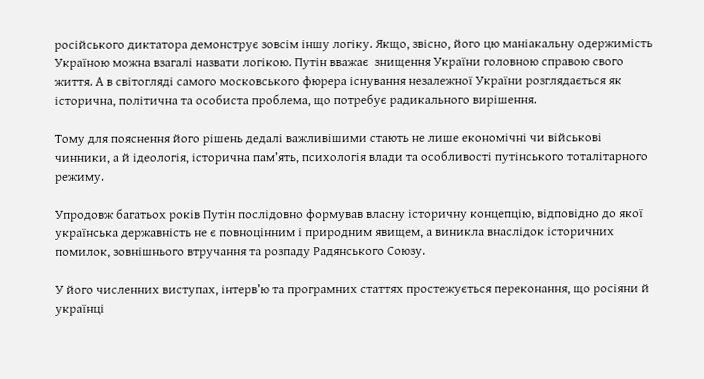російського диктатора демонструє зовсім іншу логіку. Якщо, звісно, його цю маніакальну одержимість Україною можна взагалі назвати логікою. Путін вважає  знищення України головною справою свого життя. А в світогляді самого московського фюрера існування незалежної України розглядається як історична, політична та особиста проблема, що потребує радикального вирішення.

Тому для пояснення його рішень дедалі важливішими стають не лише економічні чи військові чинники, а й ідеологія, історична пам’ять, психологія влади та особливості путінського тоталітарного режиму.

Упродовж багатьох років Путін послідовно формував власну історичну концепцію, відповідно до якої українська державність не є повноцінним і природним явищем, а виникла внаслідок історичних помилок, зовнішнього втручання та розпаду Радянського Союзу.

У його численних виступах, інтерв’ю та програмних статтях простежується переконання, що росіяни й українці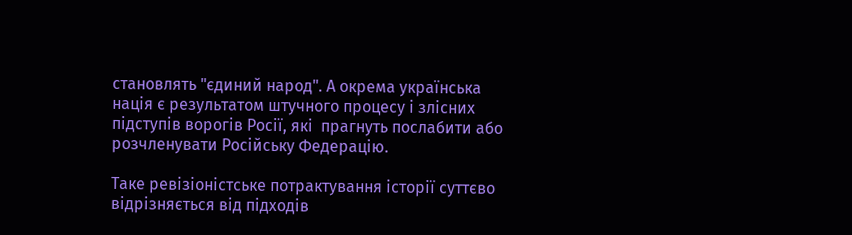становлять "єдиний народ". А окрема українська нація є результатом штучного процесу і злісних підступів ворогів Росії, які  прагнуть послабити або розчленувати Російську Федерацію.

Таке ревізіоністське потрактування історії суттєво відрізняється від підходів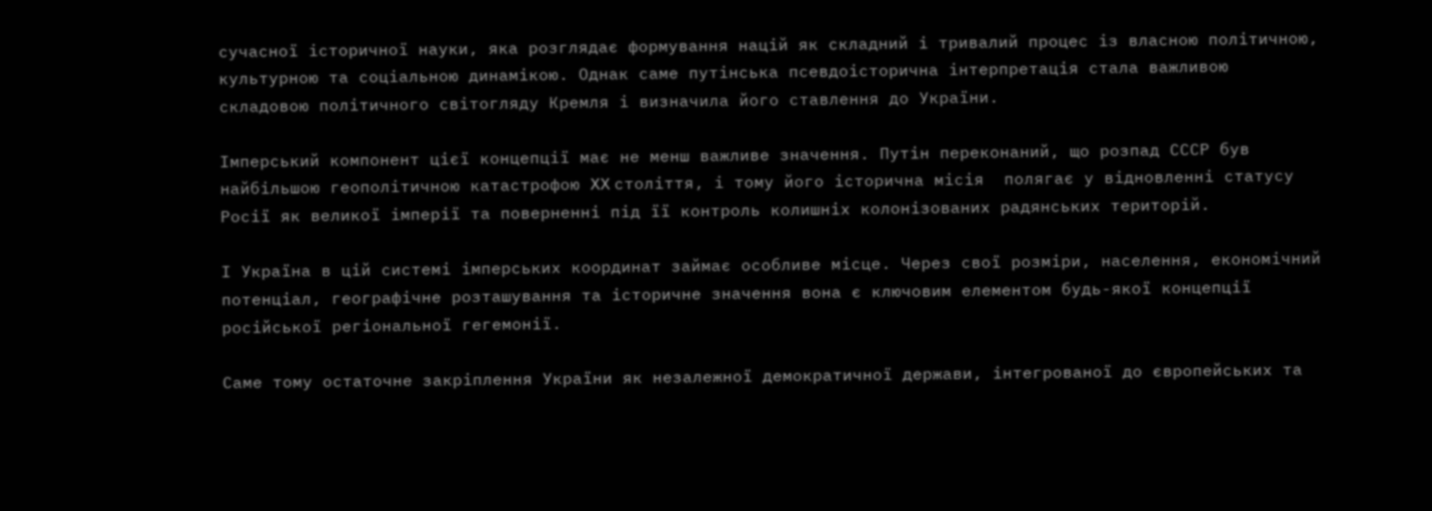сучасної історичної науки, яка розглядає формування націй як складний і тривалий процес із власною політичною, культурною та соціальною динамікою. Однак саме путінська псевдоісторична інтерпретація стала важливою складовою політичного світогляду Кремля і визначила його ставлення до України.

Імперський компонент цієї концепції має не менш важливе значення. Путін переконаний, що розпад СССР був найбільшою геополітичною катастрофою XX століття, і тому його історична місія  полягає у відновленні статусу Росії як великої імперії та поверненні під її контроль колишніх колонізованих радянських територій.

І Україна в цій системі імперських координат займає особливе місце. Через свої розміри, населення, економічний потенціал, географічне розташування та історичне значення вона є ключовим елементом будь-якої концепції російської регіональної гегемонії.

Саме тому остаточне закріплення України як незалежної демократичної держави, інтегрованої до європейських та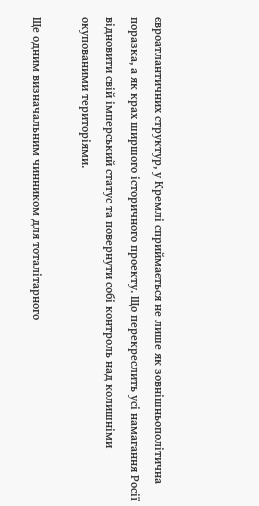євроатлантичних структур, у Кремлі сприймається не лише як зовнішньополітична поразка, а як крах ширшого історичного проекту. Що перекреслить усі намагання Росії відновити свій імперський статус та повернути собі контроль над колишніми окупованими територіями.

Ще одним визначальним чинником для тоталітарного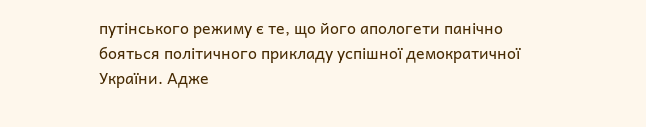путінського режиму є те, що його апологети панічно бояться політичного прикладу успішної демократичної України. Адже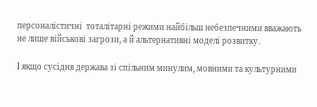персоналістичні  тоталітарні режими найбільш небезпечними вважають не лише військові загрози, а й альтернативні моделі розвитку.

І якщо сусідня держава зі спільним минулим, мовними та культурними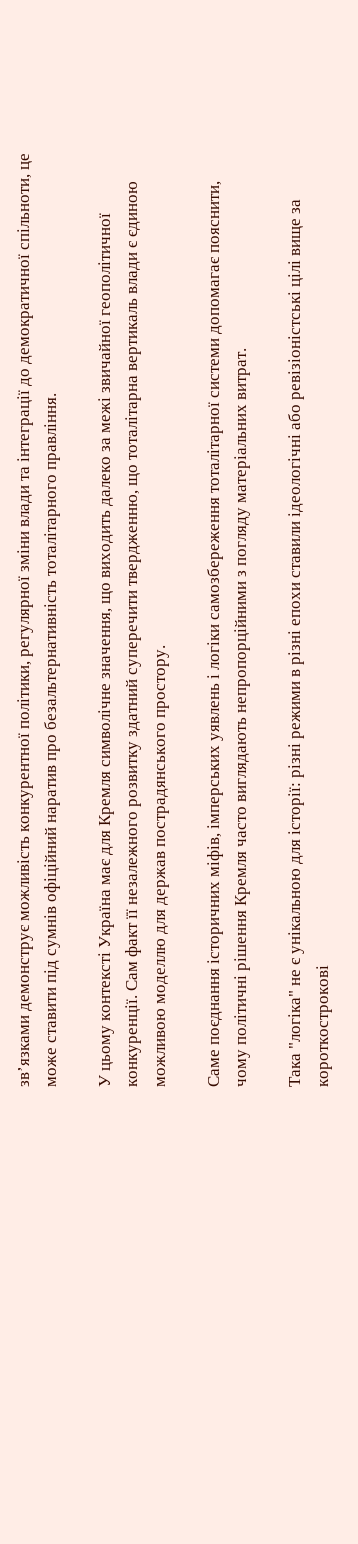зв’язками демонструє можливість конкурентної політики, регулярної зміни влади та інтеграції до демократичної спільноти, це може ставити під сумнів офіційний наратив про безальтернативність тоталітарного правління.

У цьому контексті Україна має для Кремля символічне значення, що виходить далеко за межі звичайної геополітичної конкуренції. Сам факт її незалежного розвитку здатний суперечити твердженню, що тоталітарна вертикаль влади є єдиною можливою моделлю для держав пострадянського простору.

Саме поєднання історичних міфів, імперських уявлень і логіки самозбереження тоталітарної системи допомагає пояснити, чому політичні рішення Кремля часто виглядають непропорційними з погляду матеріальних витрат.

Така "логіка" не є унікальною для історії: різні режими в різні епохи ставили ідеологічні або ревізіоністські цілі вище за короткострокові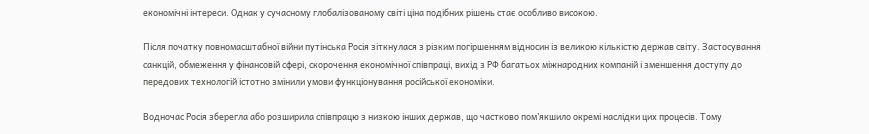економічні інтереси. Однак у сучасному глобалізованому світі ціна подібних рішень стає особливо високою.

Після початку повномасштабної війни путінська Росія зіткнулася з різким погіршенням відносин із великою кількістю держав світу. Застосування санкцій, обмеження у фінансовій сфері, скорочення економічної співпраці, вихід з РФ багатьох міжнародних компаній і зменшення доступу до передових технологій істотно змінили умови функціонування російської економіки.

Водночас Росія зберегла або розширила співпрацю з низкою інших держав, що частково пом’якшило окремі наслідки цих процесів. Тому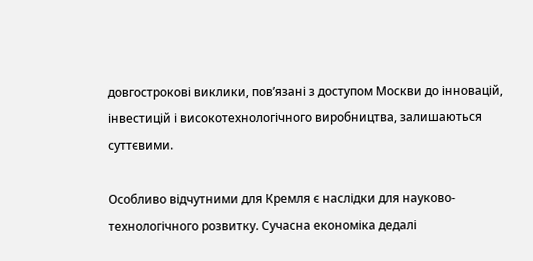довгострокові виклики, пов’язані з доступом Москви до інновацій, інвестицій і високотехнологічного виробництва, залишаються суттєвими.

Особливо відчутними для Кремля є наслідки для науково-технологічного розвитку. Сучасна економіка дедалі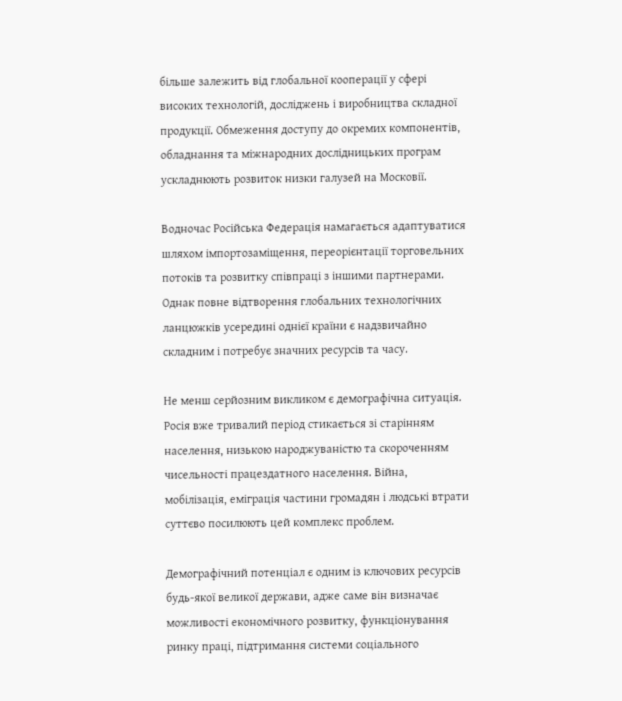більше залежить від глобальної кооперації у сфері високих технологій, досліджень і виробництва складної продукції. Обмеження доступу до окремих компонентів, обладнання та міжнародних дослідницьких програм ускладнюють розвиток низки галузей на Московії.

Водночас Російська Федерація намагається адаптуватися шляхом імпортозаміщення, переорієнтації торговельних потоків та розвитку співпраці з іншими партнерами. Однак повне відтворення глобальних технологічних ланцюжків усередині однієї країни є надзвичайно складним і потребує значних ресурсів та часу.

Не менш серйозним викликом є демографічна ситуація. Росія вже тривалий період стикається зі старінням населення, низькою народжуваністю та скороченням чисельності працездатного населення. Війна, мобілізація, еміграція частини громадян і людські втрати суттєво посилюють цей комплекс проблем.

Демографічний потенціал є одним із ключових ресурсів будь-якої великої держави, адже саме він визначає можливості економічного розвитку, функціонування ринку праці, підтримання системи соціального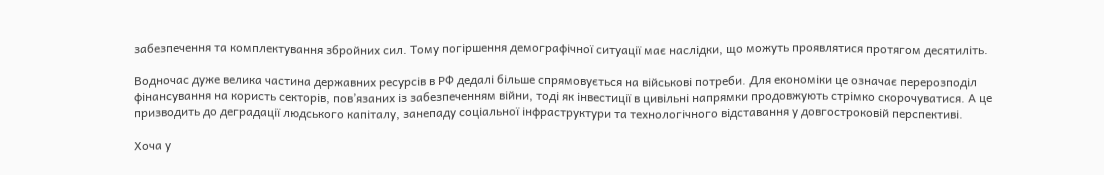забезпечення та комплектування збройних сил. Тому погіршення демографічної ситуації має наслідки, що можуть проявлятися протягом десятиліть.

Водночас дуже велика частина державних ресурсів в РФ дедалі більше спрямовується на військові потреби. Для економіки це означає перерозподіл фінансування на користь секторів, пов’язаних із забезпеченням війни, тоді як інвестиції в цивільні напрямки продовжують стрімко скорочуватися. А це призводить до деградації людського капіталу, занепаду соціальної інфраструктури та технологічного відставання у довгостроковій перспективі.

Хоча у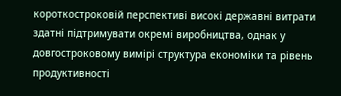короткостроковій перспективі високі державні витрати здатні підтримувати окремі виробництва, однак у довгостроковому вимірі структура економіки та рівень продуктивності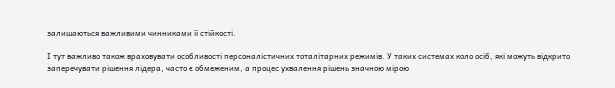залишаються важливими чинниками її стійкості.

І тут важливо також враховувати особливості персоналістичних тоталітарних режимів. У таких системах коло осіб, які можуть відкрито заперечувати рішення лідера, часто є обмеженим, а процес ухвалення рішень значною мірою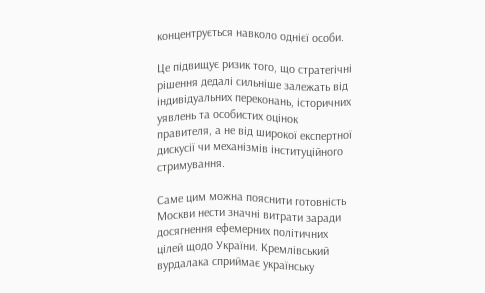концентрується навколо однієї особи.

Це підвищує ризик того, що стратегічні рішення дедалі сильніше залежать від індивідуальних переконань, історичних уявлень та особистих оцінок правителя, а не від широкої експертної дискусії чи механізмів інституційного стримування.

Саме цим можна пояснити готовність Москви нести значні витрати заради досягнення ефемерних політичних цілей щодо України. Кремлівський вурдалака сприймає українську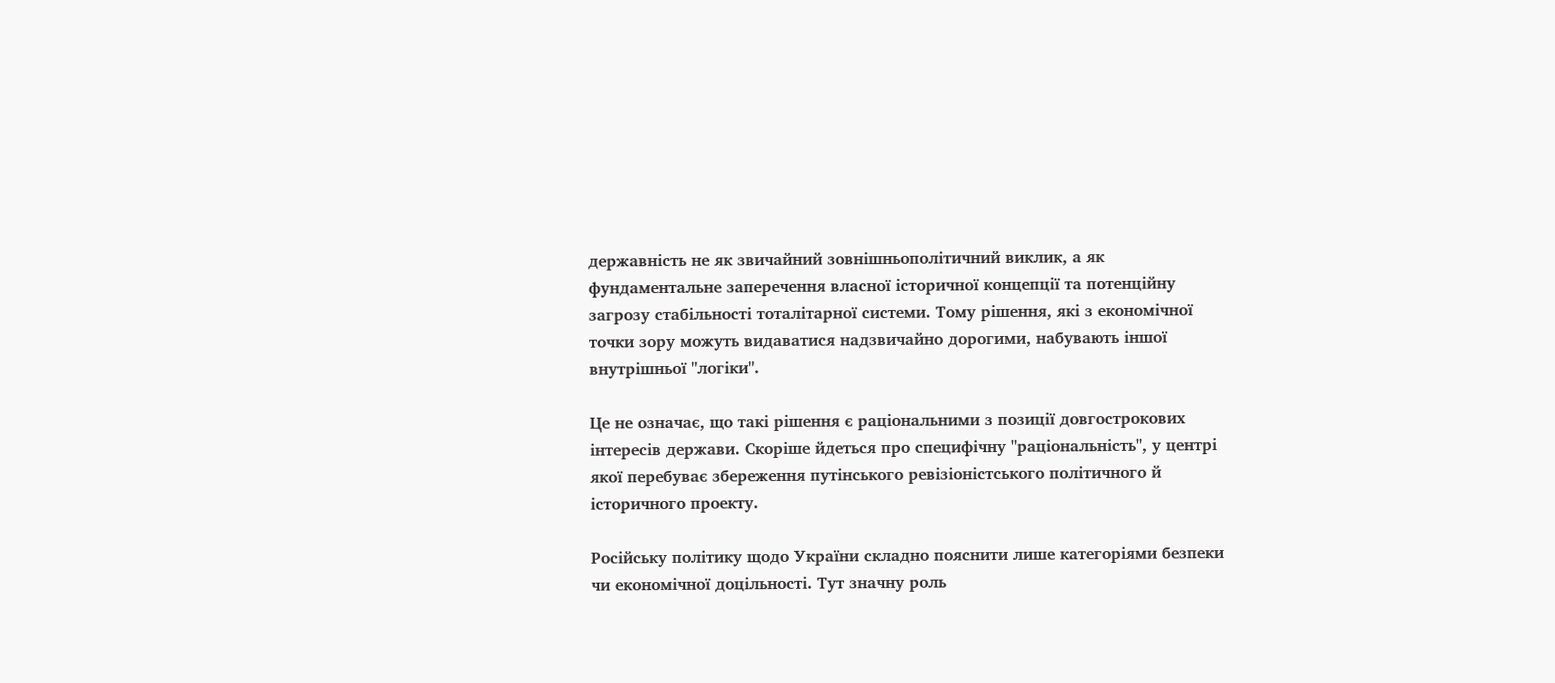державність не як звичайний зовнішньополітичний виклик, а як фундаментальне заперечення власної історичної концепції та потенційну загрозу стабільності тоталітарної системи. Тому рішення, які з економічної точки зору можуть видаватися надзвичайно дорогими, набувають іншої внутрішньої "логіки".

Це не означає, що такі рішення є раціональними з позиції довгострокових інтересів держави. Скоріше йдеться про специфічну "раціональність", у центрі якої перебуває збереження путінського ревізіоністського політичного й історичного проекту.

Російську політику щодо України складно пояснити лише категоріями безпеки чи економічної доцільності. Тут значну роль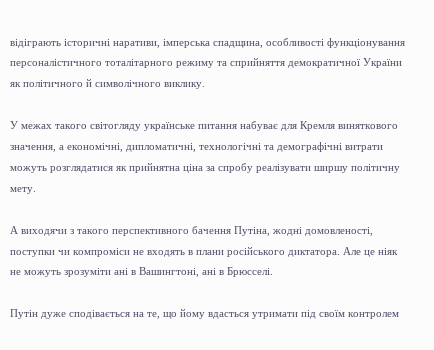відіграють історичні наративи, імперська спадщина, особливості функціонування персоналістичного тоталітарного режиму та сприйняття демократичної України як політичного й символічного виклику.

У межах такого світогляду українське питання набуває для Кремля виняткового значення, а економічні, дипломатичні, технологічні та демографічні витрати можуть розглядатися як прийнятна ціна за спробу реалізувати ширшу політичну мету.

А виходячи з такого перспективного бачення Путіна, жодні домовленості, поступки чи компроміси не входять в плани російського диктатора. Але це ніяк не можуть зрозуміти ані в Вашингтоні, ані в Брюсселі.

Путін дуже сподівається на те, що йому вдасться утримати під своїм контролем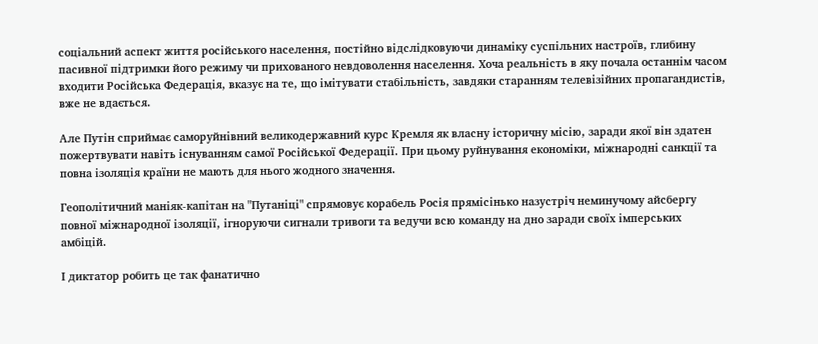соціальний аспект життя російського населення, постійно відслідковуючи динаміку суспільних настроїв, глибину пасивної підтримки його режиму чи прихованого невдоволення населення. Хоча реальність в яку почала останнім часом входити Російська Федерація, вказує на те, що імітувати стабільність, завдяки старанням телевізійних пропагандистів, вже не вдається.

Але Путін сприймає саморуйнівний великодержавний курс Кремля як власну історичну місію, заради якої він здатен пожертвувати навіть існуванням самої Російської Федерації. При цьому руйнування економіки, міжнародні санкції та повна ізоляція країни не мають для нього жодного значення.

Геополітичний маніяк-капітан на "Путаніці" спрямовує корабель Росія прямісінько назустріч неминучому айсбергу повної міжнародної ізоляції, ігноруючи сигнали тривоги та ведучи всю команду на дно заради своїх імперських амбіцій.

І диктатор робить це так фанатично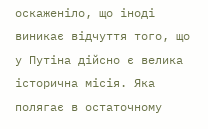оскаженіло, що іноді виникає відчуття того, що у Путіна дійсно є велика історична місія. Яка полягає в остаточному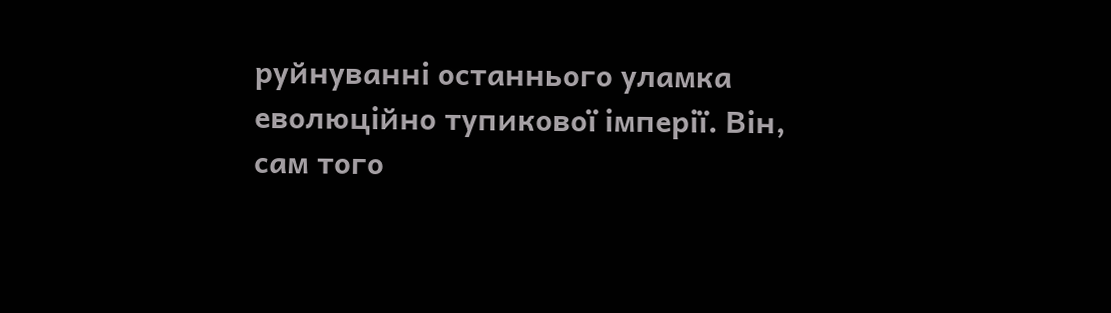руйнуванні останнього уламка еволюційно тупикової імперії. Він, сам того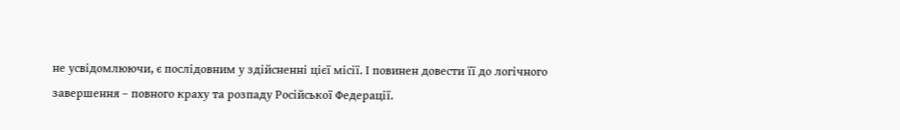не усвідомлюючи, є послідовним у здійсненні цієї місії. І повинен довести її до логічного завершення – повного краху та розпаду Російської Федерації.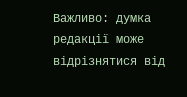Важливо: думка редакції може відрізнятися від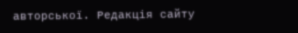авторської. Редакція сайту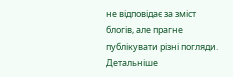не відповідає за зміст блогів, але прагне публікувати різні погляди. Детальніше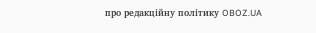про редакційну політику OBOZ.UA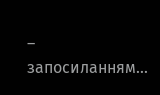– запосиланням...